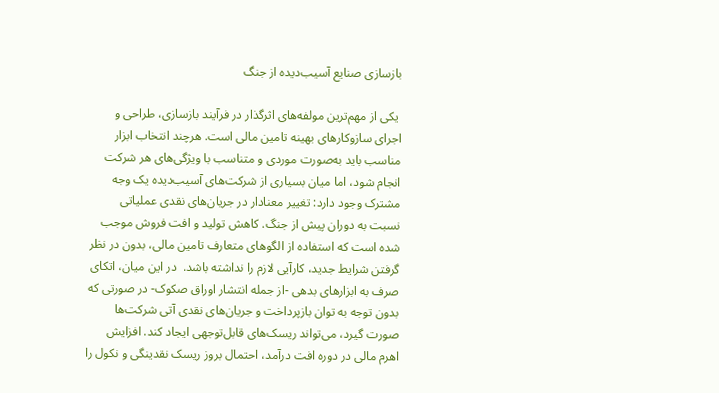بازسازی صنایع آسیب‌دیده از جنگ

 یکی از مهم‌ترین مولفه‌های اثرگذار در فرآیند بازسازی، طراحی و اجرای سازوکارهای بهینه تامین مالی است. هرچند انتخاب ابزار مناسب باید به‌صورت موردی و متناسب با ویژگی‌های هر شرکت انجام شود، اما میان بسیاری از شرکت‌های آسیب‌دیده یک وجه مشترک وجود دارد: تغییر معنادار در جریان‌های نقدی عملیاتی نسبت به دوران پیش از جنگ. کاهش تولید و افت فروش موجب شده است که استفاده از الگوهای متعارف تامین مالی، بدون در نظر گرفتن شرایط جدید، کارآیی لازم را نداشته باشد.  در این میان، اتکای صرف به ابزارهای بدهی -از جمله انتشار اوراق صکوک- در صورتی که بدون توجه به توان بازپرداخت و جریان‌های نقدی آتی شرکت‌ها صورت گیرد، می‌تواند ریسک‌های قابل‌توجهی ایجاد کند. افزایش اهرم مالی در دوره افت درآمد، احتمال بروز ریسک نقدینگی و نکول را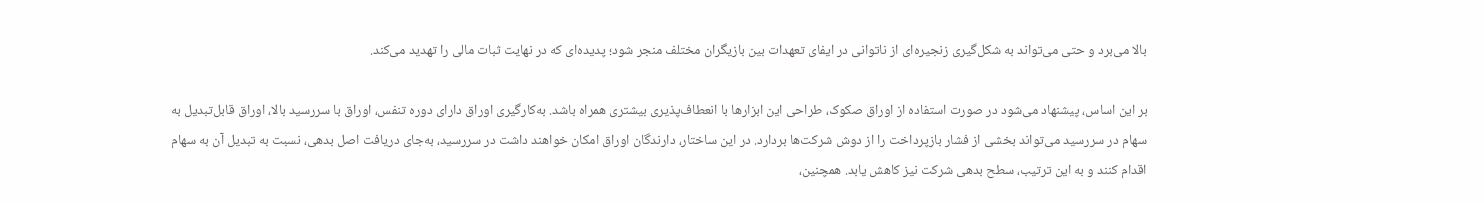بالا می‌برد و حتی می‌تواند به شکل‌گیری زنجیره‌ای از ناتوانی در ایفای تعهدات بین بازیگران مختلف منجر شود؛ پدیده‌ای که در نهایت ثبات مالی را تهدید می‌کند.

بر این اساس، پیشنهاد می‌شود در صورت استفاده از اوراق صکوک، طراحی این ابزارها با انعطاف‌پذیری بیشتری همراه باشد. به‌کارگیری اوراق دارای دوره تنفس، اوراق با سررسید بالا، اوراق قابل‌تبدیل به سهام در سررسید می‌تواند بخشی از فشار بازپرداخت را از دوش شرکت‌ها بردارد. در این ساختار، دارندگان اوراق امکان خواهند داشت در سررسید، به‌جای دریافت اصل بدهی، نسبت به تبدیل آن به سهام اقدام کنند و به این ترتیب، سطح بدهی شرکت نیز کاهش یابد. همچنین،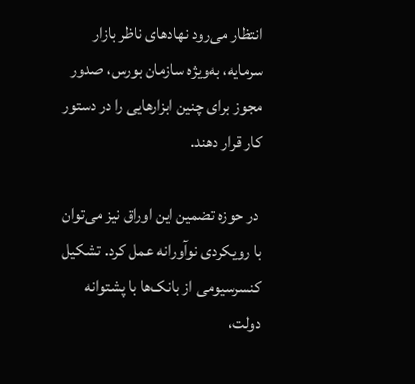انتظار می‌رود نهادهای ناظر بازار سرمایه، به‌ویژه سازمان بورس، صدور مجوز برای چنین ابزارهایی را در دستور کار قرار دهند.

 در حوزه تضمین این اوراق نیز می‌توان با رویکردی نوآورانه عمل کرد. تشکیل کنسرسیومی از بانک‌ها با پشتوانه دولت،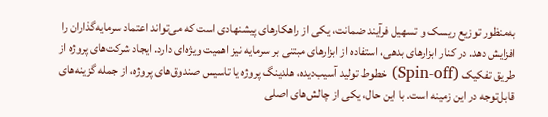به‌منظور توزیع ریسک و تسهیل فرآیند ضمانت، یکی از راهکارهای پیشنهادی است که می‌تواند اعتماد سرمایه‌گذاران را افزایش دهد. در کنار ابزارهای بدهی، استفاده از ابزارهای مبتنی بر سرمایه نیز اهمیت ویژه‌ای دارد. ایجاد شرکت‌های پروژه از طریق تفکیک (Spin-off) خطوط تولید آسیب‌دیده، هلدینگ پروژه یا تاسیس صندوق‌های پروژه، از جمله گزینه‌های قابل‌توجه در این زمینه است. با این حال، یکی از چالش‌های اصلی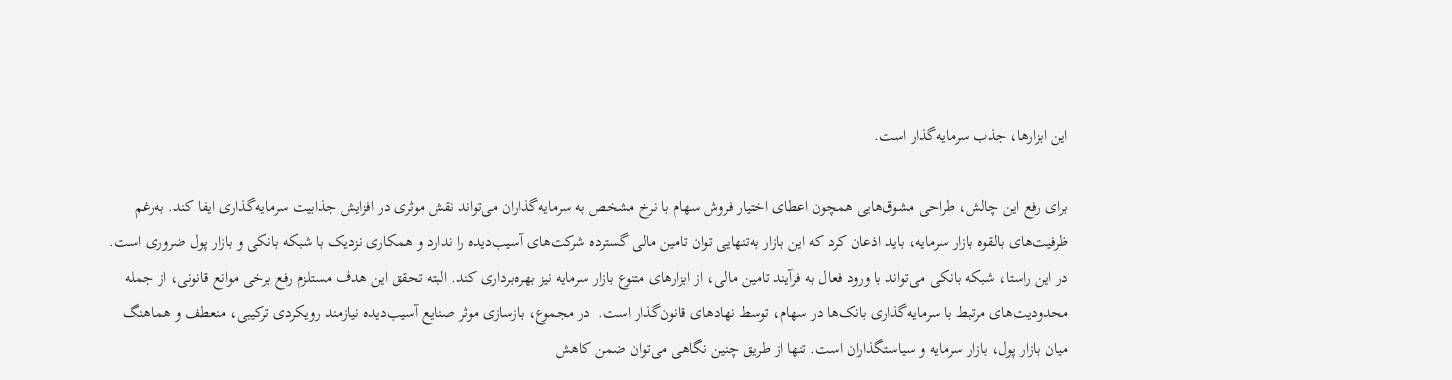این ابزارها، جذب سرمایه‌گذار است.

برای رفع این چالش، طراحی مشوق‌هایی همچون اعطای اختیار فروش سهام با نرخ مشخص به سرمایه‌گذاران می‌تواند نقش موثری در افزایش جذابیت سرمایه‌گذاری ایفا کند. به‌رغم ظرفیت‌های بالقوه بازار سرمایه، باید اذعان کرد که این بازار به‌تنهایی توان تامین مالی گسترده شرکت‌های آسیب‌دیده را ندارد و همکاری نزدیک با شبکه بانکی و بازار پول ضروری است. در این راستا، شبکه بانکی می‌تواند با ورود فعال به فرآیند تامین مالی، از ابزارهای متنوع بازار سرمایه نیز بهره‌برداری کند. البته تحقق این هدف مستلزم رفع برخی موانع قانونی، از جمله محدودیت‌های مرتبط با سرمایه‌گذاری بانک‌ها در سهام، توسط نهادهای قانون‌گذار است.  در مجموع، بازسازی موثر صنایع آسیب‌دیده نیازمند رویکردی ترکیبی، منعطف و هماهنگ میان بازار پول، بازار سرمایه و سیاستگذاران است. تنها از طریق چنین نگاهی می‌توان ضمن کاهش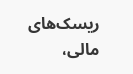ریسک‌های مالی،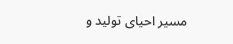مسیر احیای تولید و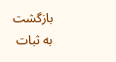بازگشت به ثبات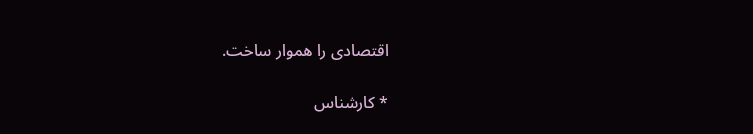اقتصادی را هموار ساخت.

* کارشناس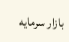بازار سرمایه